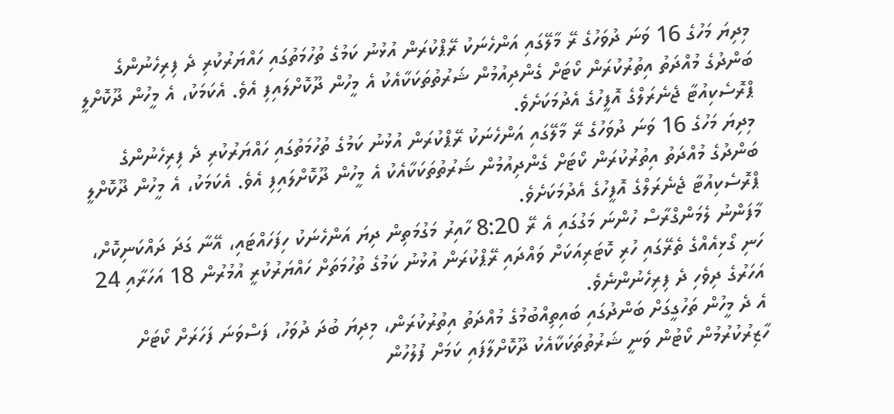މިދިޔަ މަހުގެ 16 ވަނަ ދުވަހުގެ ރޭ މާލޭގައި އަންހެނަކު ރޭޕްކުރަން އުޅުނު ކަމުގެ ތުހުމަތުގައި ހައްޔަރުކުރި ދެ ފިރިހެނުންގެ ބަންދުގެ މުއްދަތު އިތުރުކުރަން ކޯޓަށް ގެންދިއުމުން ޝަރުތުތަކަކާއެކު އެ މީހުން ދޫކޮށްލައިފި އެވެ. އެކަމަކު، އެ މީހުން ދޫކޮށްލީ ޕްރޮސެކިއުޓާ ޖެނެރަލްގެ އޮފީހުގެ އެދުމަކަށެވެ.
މިދިޔަ މަހުގެ 16 ވަނަ ދުވަހުގެ ރޭ މާލޭގައި އަންހެނަކު ރޭޕްކުރަން އުޅުނު ކަމުގެ ތުހުމަތުގައި ހައްޔަރުކުރި ދެ ފިރިހެނުންގެ ބަންދުގެ މުއްދަތު އިތުރުކުރަން ކޯޓަށް ގެންދިއުމުން ޝަރުތުތަކަކާއެކު އެ މީހުން ދޫކޮށްލައިފި އެވެ. އެކަމަކު، އެ މީހުން ދޫކޮށްލީ ޕްރޮސެކިއުޓާ ޖެނެރަލްގެ އޮފީހުގެ އެދުމަކަށެވެ.
މާފަންނު ލެމަންގްރާސް ހުންނަ މަގުގައި އެ ރޭ 8:20 ހާއިރު މަގުމަތިން ދިޔަ އަންހެނަކު ހިފަހައްޓައި، އޭނާ ގަދަ ދައްކަނިކޮށް، ހަނި ގޯޅިއެއްގެ ތެރޭގައި ހުރި ކޮޓަރިއަކަށް ވައްދައި ރޭޕްކުރަން އުޅުނު ކަމުގެ ތުހުމަތަށް ހައްޔަރުކުރީ އުމުރުން 18 އަހަރާއި 24 އަހަރުގެ ދިވެހި ދެ ފިރިހެނުންނެވެ.
އެ ދެ މީހުން ތަހުގީގަށް ބަންދުގައި ބައިތިއްބުމުގެ މުއްދަތު އިތުރުކުރަން، މިދިޔަ ބުދަ ދުވަހު، ފަސްވަނަ ފަހަރަށް ކޯޓަށް ހާޒިރުކުރުމުން ކޯޓުން ވަނީ ޝަރުތުތަކަކާއެކު ދޫކޮށްލާފައި ކަމަށް ފުލުހުން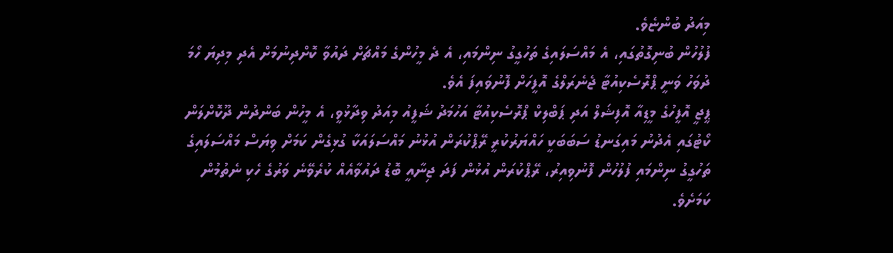މިއަދު ބުންޏެވެ.
ފުލުހުން ބުނިގޮތުގައި، އެ މައްސަލައިގެ ތަހުގީގު ނިންމައި، އެ ދެ މީހުންގެ މައްޗަށް ދައުވާ ކޮށްދިނުމަށް އެދި މިދިޔަ ހޯމަ ދުވަހު ވަނީ ޕްރޮސެކިއުޓާ ޖެނެރަލްގެ އޮފީހަށް ފޮނުވައިފަ އެވެ.
ޕީޖީ އޮފީހުގެ މީޑިއާ އޮފިޝަލް އަދި ޕަބްލިކް ޕްރޮސެކިއުޓާ އަހުމަދު ޝަފީއު މިއަދު ވިދާޅުވީ، އެ މީހުން ބަންދުން ދޫކޮށްލަން ކޯޓުގައި އެދުނު މައިގަނޑު ސަބަބަކީ ހައްޔަރުކުރީ ރޭޕްކުރަން އުޅުނު މައްސަލައަކާ ގުޅިގެން ކަމަށް ވިޔަސް މައްސަލައިގެ ތަހުގީގު ނިންމައި ފުލުހުން ފޮނުވިއިރު، ރޭޕްކުރަން އުޅުން ފަދަ ޖިނާއީ ބޮޑު ދައުވާއެއް ކުރެވޭނެ ވަރުގެ ހެކި ނެތުމުން ކަމަށެވެ.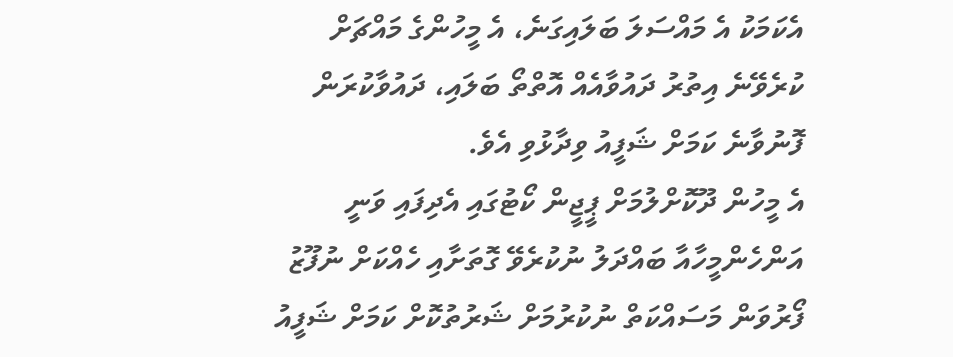އެކަމަކު އެ މައްސަލަ ބަލައިގަނެ، އެ މީހުންގެ މައްޗަށް ކުރެވޭނެ އިތުރު ދައުވާއެއް އޮތްތޯ ބަލައި، ދައުވާކުރަން ފޮނުވާނެ ކަމަށް ޝަފީއު ވިދާޅުވި އެވެ.
އެ މީހުން ދޫކޮށްލުމަށް ޕީޖީން ކޯޓުގައި އެދިފައި ވަނީ އަންހެންމީހާއާ ބައްދަލު ނުކުރެވޭ ގޮތަށާއި ހެއްކަށް ނުފޫޒު ފޯރުވަން މަސައްކަތް ނުކުރުމަށް ޝަރުތުކޮށް ކަމަށް ޝަފީއު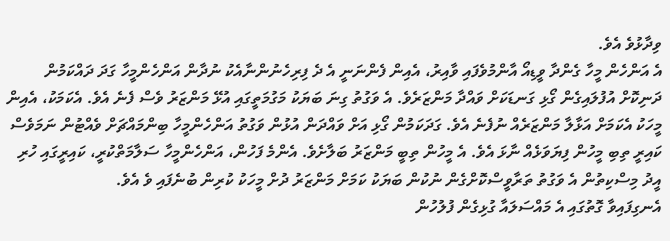ވިދާޅުވެ އެވެ.
އެ އަންހެން މީހާ ގެންދާ ވީޑިއޯ އާންމުވެފައި ވާއިރު، އެއިން ފެންނަނީ އެ ދެ ފިރިހެނުންނާއެކު ނުދާން އަންހެންމީހާ ގަދަ ދައްކަމުން ދަނިކޮށް އުފުލައިގެން ގޯޅި ގަނޑަކަށް ވައްދާ މަންޒަރެވެ. އެ ވަގުތު ގިނަ ބަޔަކު މަގުމަތީގައި އުޅޭ މަންޒަރު ވެސް ފެނެ އެވެ. އެކަމަކު، އެއިން މީހަކު އެކަމަށް އަޅާލާ މަންޒަރެއް ނުފެނެ އެވެ. ގަދަކަމުން ގޯޅި އަށް ވައްދަން އުޅުން ވަގުތު އަންހެންމީހާ ބިންމައްޗަށް ވެއްޓުން ނަމަވެސް ކައިރީ ތިބި މީހުން ފިޔަވަޅެއް ނާޅަ އެވެ. އެ މީހުން ތިބީ މަންޒަރު ބަލާށެވެ. އެންމެ ފަހުން، އަންހެންމީހާ ސަލާމަތްކުރީ، ކައިރީގައި ހުރި އީދު މިސްކިތުން އެ ވަގުތު ތަރާވީސްކޮށްގެން ނުކުން ބަޔަކު ކަމަށް މަންޒަރު ދުށް މީހަކު ކުރިން ބުނެފައި ވެ އެވެ.
އެނގިފައިވާ ގޮތުގައި އެ މައްސަލައާ ގުޅިގެން ފުލުހުން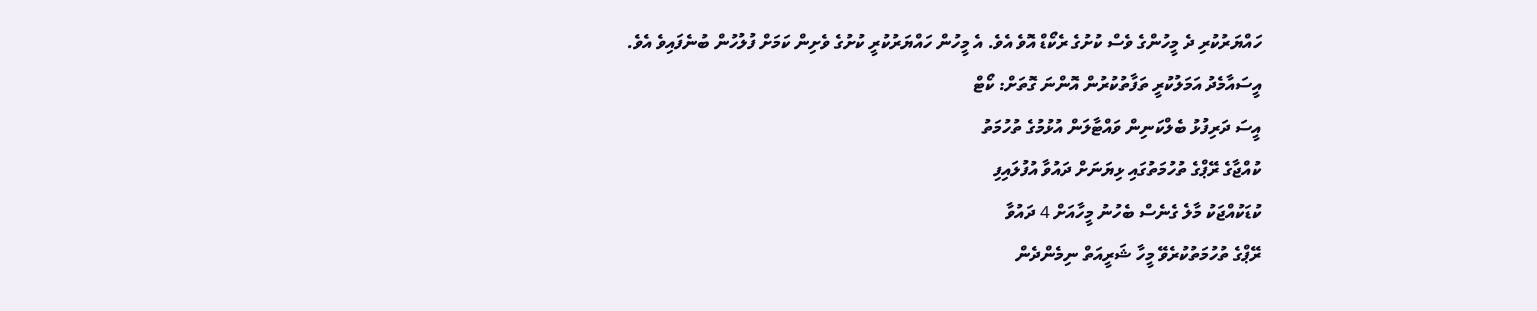ހައްޔަރުކުރި ދެ މީހުންގެ ވެސް ކުށުގެ ރެކޯޑް އޮވެ އެވެ. އެ މީހުން ހައްޔަރުކުރީ ކުށުގެ ވެށިން ކަމަށް ފުލުހުން ބުނެފައިވެ އެވެ.
އީސައާމެދު އަމަލުކުރީ ތަފާތުކުރުން އޮންނަ ގޮތަށް: ކޯޓް
އީސަ ދަރިފުޅު ބެލްކަނިން ވައްޓާލަން އުޅުމުގެ ތުހުމަތު
ކުއްޖާގެ ރޭޕްގެ ތުހުމަތުގައި ޅިޔަނަށް ދައުވާ އުފުލައިފި
ކުޑަކުއްޖަކު މާލެ ގެނެސް ބެހުނު މީހާއަށް 4 ދައުވާ
ރޭޕްގެ ތުހުމަތުކުރެވޭ މީހާ ޝަރީއަތް ނިމެންދެން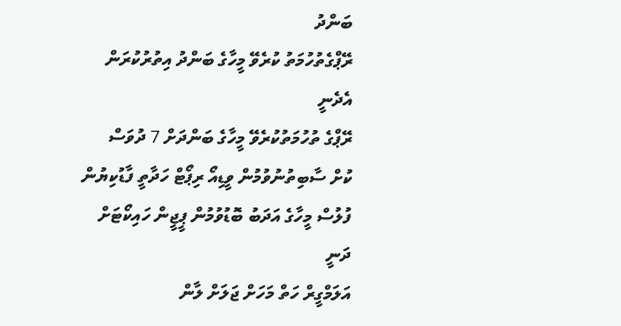ބަންދު
ރޭޕްގެތުހުމަތު ކުރެވޭ މީހާގެ ބަންދު އިތުރުކުރަން އެދެނީ
ރޭޕްގެ ތުހުމަތުކުރެވޭ މީހާގެ ބަންދަށް 7 ދުވަސް
ކުށް ސާބިތުނުވުމުން ވީޑިއޯ ރިޕޯޓް ހަދާތީ ފާޑުކިޔުން
ފުލުސް މީހާގެ އަދަބު ބޮޑުވުމުން ޕީޖީން ހައިކޯޓަށް ދަނީ
އަލަމްގީރް ހަތް މަހަށް ޖަލަށް ލާން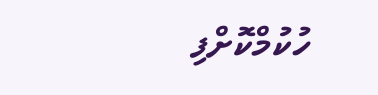ހުކުމްކޮށްފި